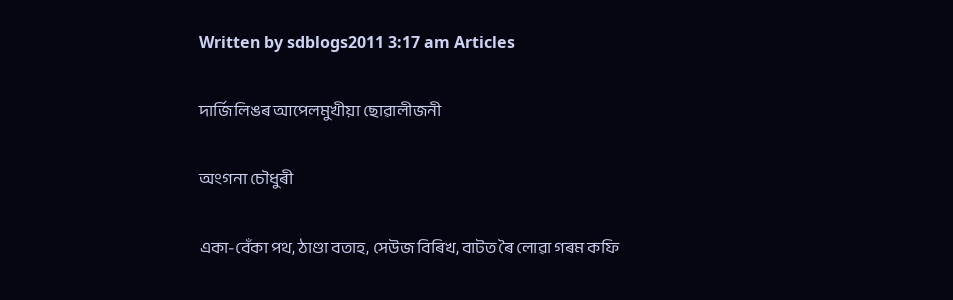Written by sdblogs2011 3:17 am Articles

দাৰ্জিলিঙৰ আপেলমুখীয়া ছোৱালীজনী

অংগনা চৌধুৰী

একা-বেঁকা পথ, ঠাণ্ডা বতাহ, সেউজ বিৰিখ, বাটত ৰৈ লোৱা গৰম কফি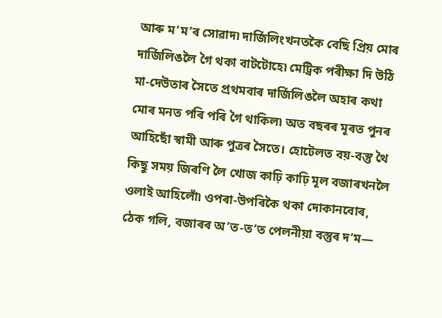আৰু ম’ম’ৰ সোৱাদ৷ দাৰ্জিলিংখনতকৈ বেছি প্ৰিয় মোৰ দাৰ্জিলিঙলৈ গৈ থকা বাটটোহে৷ মেট্ৰিক পৰীক্ষা দি উঠি মা-দেউতাৰ সৈতে প্ৰথমবাৰ দাৰ্জিলিঙলৈ অহাৰ কথা মোৰ মনত পৰি পৰি গৈ থাকিল৷ অত বছৰৰ মূৰত পুনৰ আহিছোঁ স্বামী আৰু পুত্ৰৰ সৈতে। হোটেলত বয়-বস্তু থৈ কিছু সময় জিৰণি লৈ খোজ কাঢ়ি কাঢ়ি মূল বজাৰখনলৈ ওলাই আহিলোঁ৷ ওপৰা-উপৰিকৈ থকা দোকানবোৰ, ঠেক গলি, বজাৰৰ অ’ত-ত’ত পেলনীয়া বস্তুৰ দ’ম—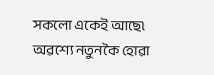সকলো একেই আছে৷ অৱশ্যে নতুনকৈ হোৱা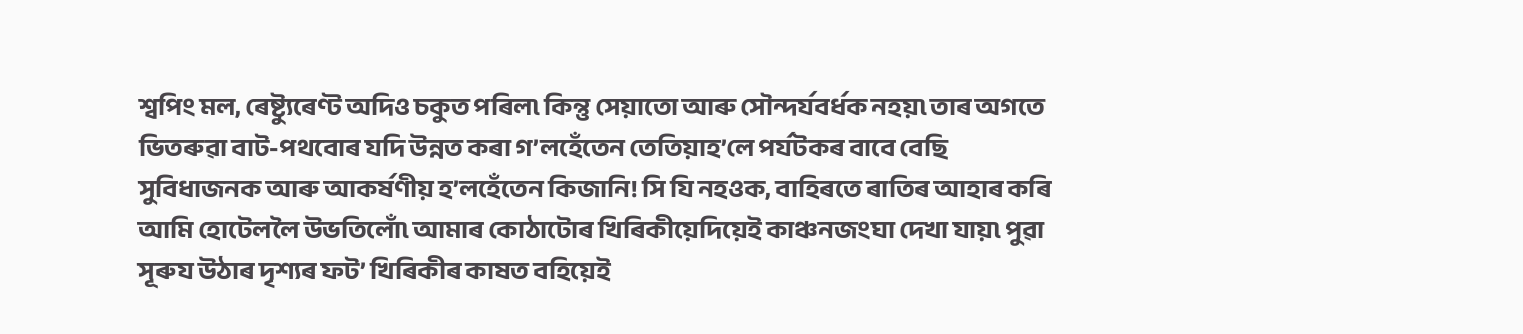শ্বপিং মল, ৰেষ্ট্যুৰেণ্ট অদিও চকুত পৰিল৷ কিন্তু সেয়াতো আৰু সৌন্দৰ্যবৰ্ধক নহয়৷ তাৰ অগতে ভিতৰুৱা বাট-পথবোৰ যদি উন্নত কৰা গ’লহেঁতেন তেতিয়াহ’লে পৰ্যটকৰ বাবে বেছি সুবিধাজনক আৰু আকৰ্ষণীয় হ’লহেঁতেন কিজানি! সি যি নহওক, বাহিৰতে ৰাতিৰ আহাৰ কৰি আমি হোটেললৈ উভতিলোঁ৷ আমাৰ কোঠাটোৰ খিৰিকীয়েদিয়েই কাঞ্চনজংঘা দেখা যায়৷ পুৱা সূৰুয উঠাৰ দৃশ্যৰ ফট’ খিৰিকীৰ কাষত বহিয়েই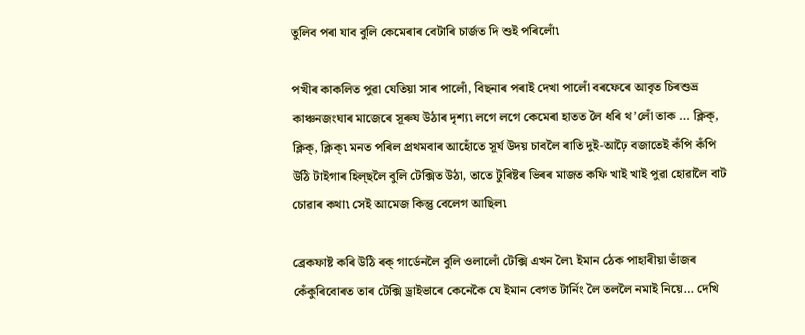তুলিব পৰা যাব বুলি কেমেৰাৰ বেটাৰি‍ চাৰ্জত দি শুই পৰিলোঁ৷

পখীৰ কাকলিত পুৱা যেতিয়া সাৰ পালোঁ, বিছনাৰ পৰাই দেখা পালোঁ বৰফেৰে আবৃত চিৰশুভ্ৰ কাঞ্চনজংঘাৰ মাজেৰে সূৰুয উঠাৰ দৃশ্য৷ লগে লগে কেমেৰা হাতত লৈ ধৰি থ’লোঁ তাক … ক্লিক্‌, ক্লিক্‌, ক্লিক্‌৷ মনত পৰিল প্ৰথমবাৰ আহোঁতে সূৰ্য উদয় চাবলৈ ৰাতি দুই-আঢ়ৈ বজাতেই কঁপি কঁপি উঠি টাইগাৰ হিল্‌ছলৈ বুলি টেক্সিত উঠা, তাতে টুৰিষ্টৰ ভিৰৰ মাজত কফি খাই খাই পুৱা হোৱালৈ বাট চোৱাৰ কথা৷ সেই আমেজ কিন্তু বেলেগ আছিল৷

ব্ৰেকফাষ্ট কৰি উঠি ৰক্‌ গাৰ্ডেনলৈ বুলি ওলালোঁ টেক্সি এখন লৈ৷ ইমান ঠেক পাহাৰীয়া ভাঁজৰ কেঁকুৰিবোৰত তাৰ টেক্সি ড্ৰাইভাৰে কেনেকৈ যে ইমান বেগত টাৰ্নিং লৈ তললৈ নমাই নিয়ে… দেখি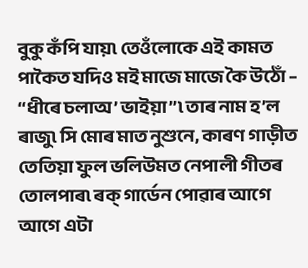বুকু কঁপি যায়৷ তেওঁলোকে এই কামত পাকৈত যদিও মই মাজে মাজে কৈ উঠোঁ – ‘‘ধীৰে চলাঅ’ ভাইয়া’’৷ তাৰ নাম হ’ল ৰাজু৷ সি মোৰ মাত নুশুনে, কাৰণ গাড়ীত তেতিয়া ফুল ভলিউমত নেপালী গীতৰ তোলপাৰ৷ ৰক্‌ গাৰ্ডেন পোৱাৰ আগে আগে এটা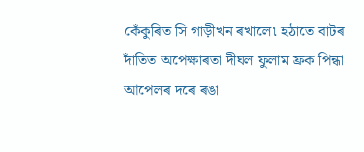কেঁকুৰিত সি গাড়ীখন ৰখালে৷ হঠাতে বাটৰ দাঁতিত অপেক্ষাৰতা দীঘল ফুলাম ফ্ৰক পিন্ধা আপেলৰ দৰে ৰঙা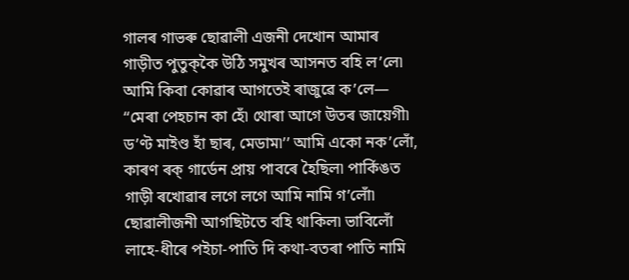গালৰ গাভৰু ছোৱালী এজনী দেখোন আমাৰ গাড়ীত পুতুক্‌কৈ উঠি সমুখৰ আসনত বহি ল’লে৷ আমি কিবা কোৱাৰ আগতেই ৰাজুৱে ক’লে— ‘‘মেৰা পেহচান কা হেঁ৷ থোৰা আগে উতৰ জায়েগী৷ ড’ণ্ট মাইণ্ড হাঁ ছাৰ, মেডাম৷’’ আমি একো নক’লোঁ, কাৰণ ৰক্ গাৰ্ডেন প্ৰায় পাবৰে হৈছিল৷ পাৰ্কিঙত গাড়ী ৰখোৱাৰ লগে লগে আমি নামি গ’লোঁ৷ ছোৱালীজনী আগছিটতে বহি থাকিল৷ ভাবিলোঁ লাহে-ধীৰে পইচা-পাতি দি কথা-বতৰা পাতি নামি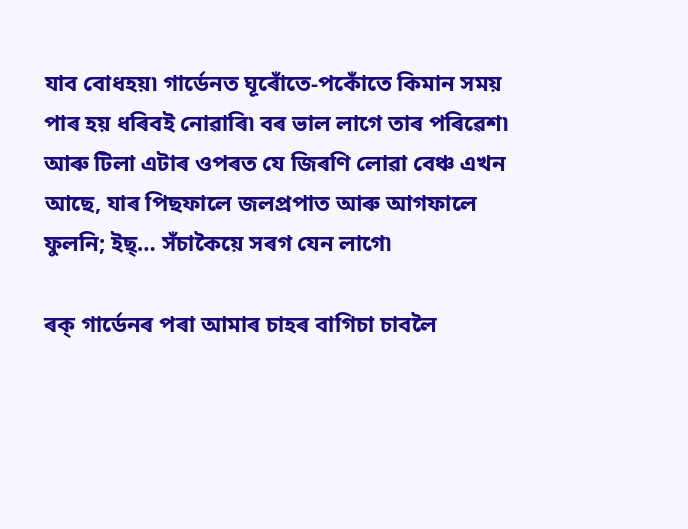যাব বোধহয়৷ গাৰ্ডেনত ঘূৰোঁতে-পকোঁতে কিমান সময় পাৰ হয় ধৰিবই নোৱাৰি৷ বৰ ভাল লাগে তাৰ পৰিৱেশ৷ আৰু টিলা এটাৰ ওপৰত যে জিৰণি লোৱা বেঞ্চ এখন আছে, যাৰ পিছফালে জলপ্ৰপাত আৰু আগফালে ফুলনি; ইছ্‌… সঁচাকৈয়ে সৰগ যেন লাগে৷

ৰক্‌ গাৰ্ডেনৰ পৰা আমাৰ চাহৰ বাগিচা চাবলৈ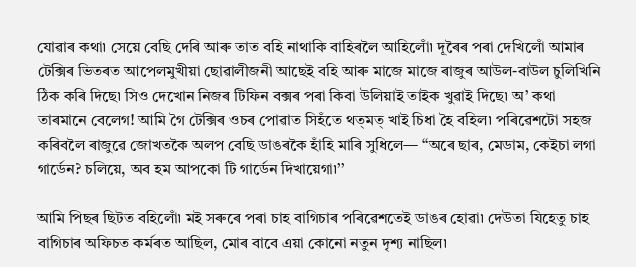যোৱাৰ কথা৷ সেয়ে বেছি দেৰি আৰু তাত বহি নাথাকি বাহিৰলৈ আহিলোঁ৷ দূৰৈৰ পৰা দেখিলোঁ আমাৰ টেক্সিৰ ভিতৰত আপেলমুখীয়া ছোৱালীজনী আছেই বহি আৰু মাজে মাজে ৰাজুৰ আউল-বাউল চুলিখিনি ঠিক কৰি দিছে৷ সিও দেখোন নিজৰ টিফিন বক্সৰ পৰা কিবা উলিয়াই তাইক খুৱাই দিছে৷ অ’ কথা তাৰমানে বেলেগ! আমি গৈ টেক্সিৰ ওচৰ পোৱাত সিহঁতে থত্‌মত্‌ খাই চিধা হৈ বহিল৷ পৰিৱেশটো সহজ কৰিবলৈ ৰাজুৱে জোখতকৈ অলপ বেছি ডাঙৰকৈ হাঁহি মাৰি সুধিলে— ‘‘অৰে ছাৰ, মেডাম, কেইচা লগা গাৰ্ডেন? চলিয়ে, অব হম আপকো টি গাৰ্ডেন দিখায়েগা৷’’

আমি পিছৰ ছিটত বহিলোঁ৷ মই সৰুৰে পৰা চাহ বাগিচাৰ পৰিৱেশতেই ডাঙৰ হোৱা৷ দেউতা যিহেতু চাহ বাগিচাৰ অফিচত কৰ্মৰত আছিল, মোৰ বাবে এয়া কোনো নতুন দৃশ্য নাছিল৷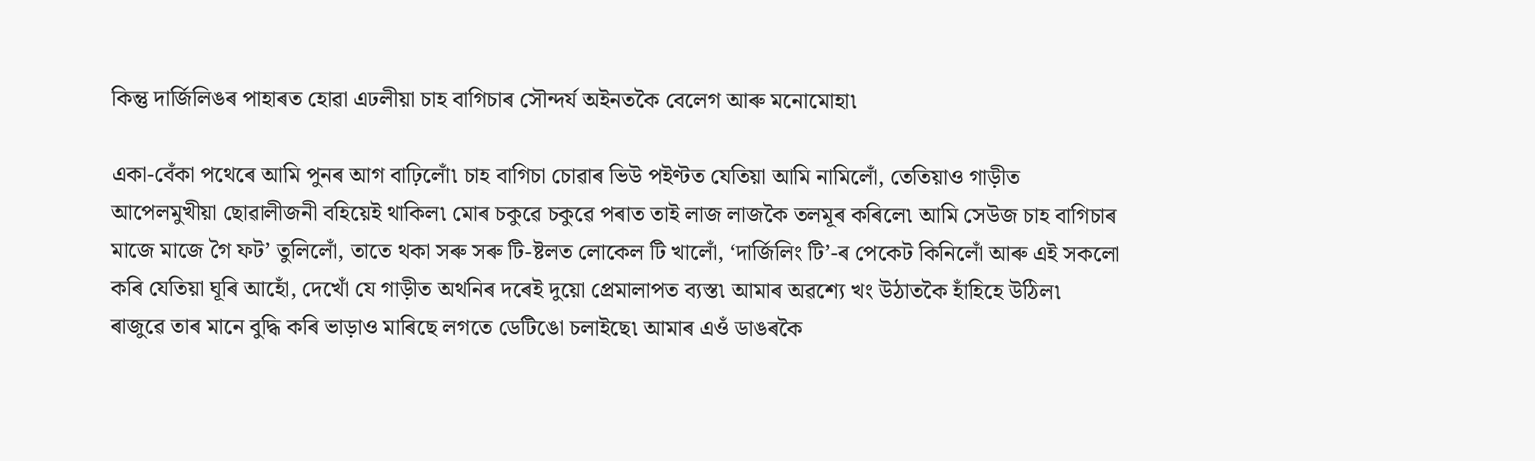কিন্তু দাৰ্জিলিঙৰ পাহাৰত হোৱা এঢলীয়া চাহ বাগিচাৰ সৌন্দৰ্য অইনতকৈ বেলেগ আৰু মনোমোহা৷

একা-বেঁকা পথেৰে আমি পুনৰ আগ বাঢ়িলোঁ৷ চাহ বাগিচা চোৱাৰ ভিউ পইণ্টত যেতিয়া আমি নামিলোঁ, তেতিয়াও গাড়ীত আপেলমুখীয়া ছোৱালীজনী বহিয়েই থাকিল৷ মোৰ চকুৱে চকুৱে পৰাত তাই লাজ লাজকৈ তলমূৰ কৰিলে৷ আমি সেউজ চাহ বাগিচাৰ মাজে মাজে গৈ ফট’ তুলিলোঁ, তাতে থকা সৰু সৰু টি-ষ্টলত লোকেল টি খালোঁ, ‘দাৰ্জিলিং টি’-ৰ পেকেট কিনিলোঁ আৰু এই সকলো কৰি যেতিয়া ঘূৰি আহোঁ, দেখোঁ যে গাড়ীত অথনিৰ দৰেই দুয়ো প্ৰেমালাপত ব্যস্ত৷ আমাৰ অৱশ্যে খং উঠাতকৈ হাঁহিহে উঠিল৷ ৰাজুৱে তাৰ মানে বুদ্ধি কৰি ভাড়াও মাৰিছে লগতে ডেটিঙো চলাইছে৷ আমাৰ এওঁ ডাঙৰকৈ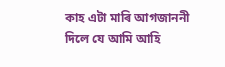কাহ এটা মাৰি আগজাননী দিলে যে আমি আহি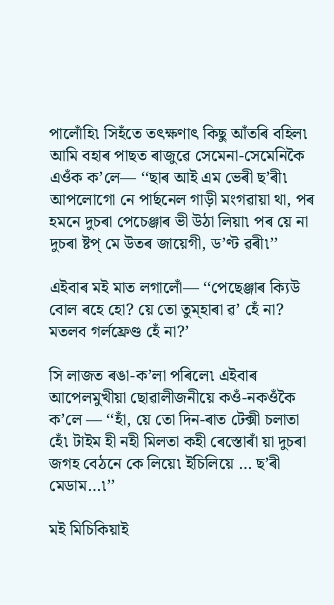পালোঁহি৷ সিহঁতে তৎক্ষণাৎ কিছু আঁতৰি বহিল৷ আমি বহাৰ পাছত ৰাজুৱে সেমেনা-সেমেনিকৈ এওঁক ক’লে— ‘‘ছাৰ আই এম ভেৰী ছ’ৰী৷ আপলোগো নে পাৰ্ছনেল গাড়ী মংগৱায়া থা, পৰ হমনে দুচৰা পেচেঞ্জাৰ ভী উঠা লিয়া৷ পৰ য়ে না দুচৰা ষ্টপ্ মে উতৰ জায়েগী, ড’ণ্ট ৱৰী৷’’

এইবাৰ মই মাত লগালোঁ— ‘‘পেছেঞ্জাৰ ক্যিউ বোল ৰহে হো? য়ে তো তুম্‌হাৰা ৱ’ হেঁ না? মতলব গৰ্লফ্ৰেণ্ড হেঁ না?’

সি লাজত ৰঙা-ক’লা পৰিলে৷ এইবাৰ আপেলমুখীয়া ছোৱালীজনীয়ে কওঁ-নকওঁকৈ ক’লে — ‘‘হাঁ, য়ে তো দিন-ৰাত টেক্সী চলাতা হেঁ৷ টাইম হী নহী মিলতা কহী ৰেস্তোৰাঁ য়া দুচৰা জগহ বেঠনে কে লিয়ে৷ ইচিলিয়ে … ছ’ৰী মেডাম…৷’’

মই মিচিকিয়াই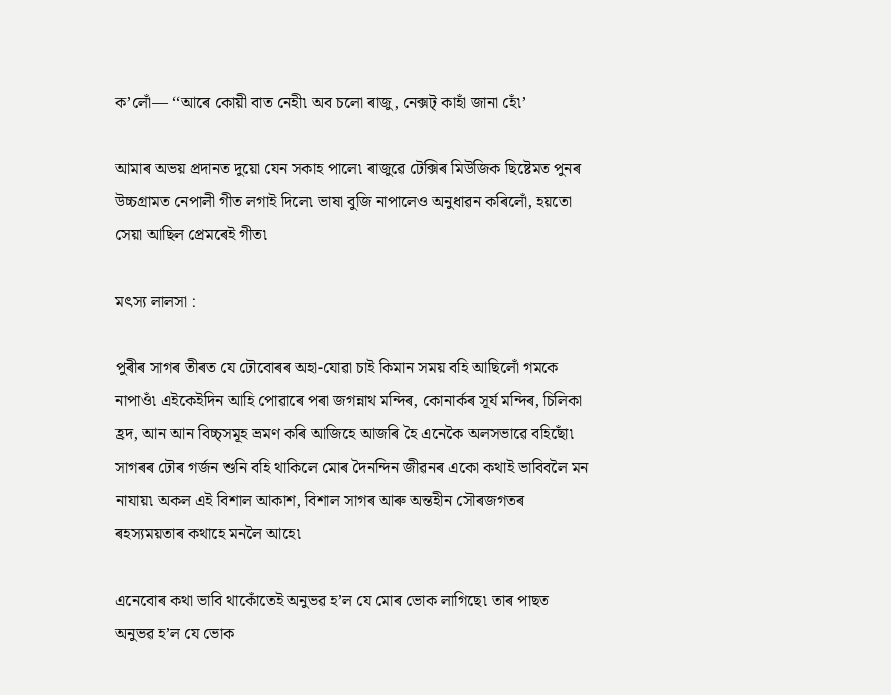ক’লোঁ— ‘‘আৰে কোয়ী বাত নেহী৷ অব চলো ৰাজু, নেক্সট্‌ কাহাঁ জানা হেঁ৷’

আমাৰ অভয় প্ৰদানত দুয়ো যেন সকাহ পালে৷ ৰাজুৱে টেক্সিৰ মিউজিক ছিষ্টেমত পুনৰ উচ্চগ্ৰামত নেপালী গীত লগাই দিলে৷ ভাষা বুজি নাপালেও অনুধাৱন কৰিলোঁ, হয়তো সেয়া আছিল প্ৰেমৰেই গীত৷

মৎস্য লালসা :

পুৰীৰ সাগৰ তীৰত যে ঢৌবোৰৰ অহা-যোৱা চাই কিমান সময় বহি আছিলোঁ গমকে নাপাওঁ৷ এইকেইদিন আহি পোৱাৰে পৰা জগন্নাথ মন্দিৰ, কোনাৰ্কৰ সূৰ্য মন্দিৰ, চিলিকা হ্ৰদ, আন আন বিচ্চ্‌সমূহ ভ্ৰমণ কৰি আজিহে আজৰি হৈ এনেকৈ অলসভাৱে বহিছোঁ৷ সাগৰৰ ঢৌৰ গৰ্জন শুনি বহি থাকিলে মোৰ দৈনন্দিন জীৱনৰ একো কথাই ভাবিবলৈ মন নাযায়৷ অকল এই বিশাল আকাশ, বিশাল সাগৰ আৰু অন্তহীন সৌৰজগতৰ ৰহস্যময়তাৰ কথাহে মনলৈ আহে৷

এনেবোৰ কথা ভাবি থাকোঁতেই অনুভৱ হ’ল যে মোৰ ভোক লাগিছে৷ তাৰ পাছত অনুভৱ হ’ল যে ভোক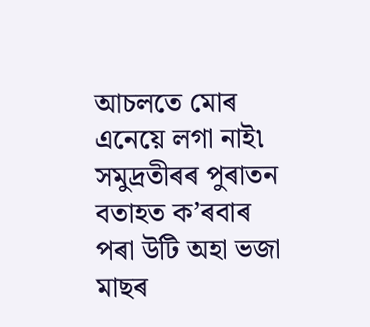আচলতে মোৰ এনেয়ে লগা নাই৷ সমুদ্ৰতীৰৰ পুৰাতন বতাহত ক’ৰবাৰ পৰা উটি অহা ভজা মাছৰ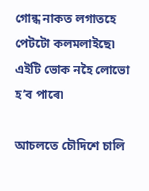গোন্ধ নাকত লগাতহে পেটটো কলমলাইছে৷ এইটি ভোক নহৈ লোভো হ’ব পাৰে৷

আচলতে চৌদিশে চালি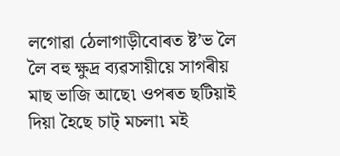লগোৱা ঠেলাগাড়ীবোৰত ষ্ট’ভ লৈ লৈ বহু ক্ষুদ্ৰ ব্যৱসায়ীয়ে সাগৰীয় মাছ ভাজি আছে৷ ওপৰত ছটিয়াই দিয়া হৈছে চাট্ ‌মচলা৷ মই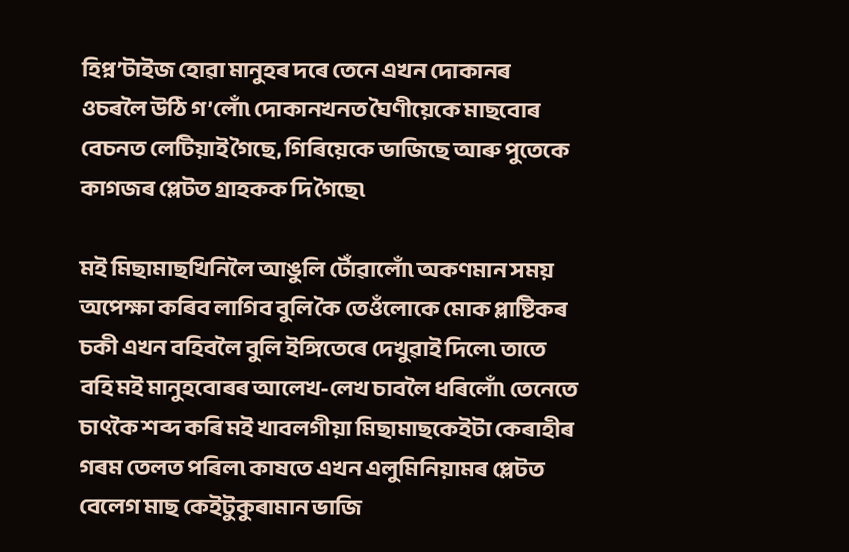হিপ্ন’টাইজ হোৱা মানুহৰ দৰে তেনে এখন দোকানৰ ওচৰলৈ উঠি গ’লোঁ৷ দোকানখনত ঘৈণীয়েকে মাছবোৰ বেচনত লেটিয়াই গৈছে, গিৰিয়েকে ভাজিছে আৰু পুতেকে কাগজৰ প্লেটত গ্ৰাহকক দি গৈছে৷

মই মিছামাছখিনিলৈ আঙুলি টোঁৱালোঁ৷ অকণমান সময় অপেক্ষা কৰিব লাগিব বুলি কৈ তেওঁলোকে মোক প্লাষ্টিকৰ চকী এখন বহিবলৈ বুলি ইঙ্গিতেৰে দেখুৱাই দিলে৷ তাতে বহি মই মানুহবোৰৰ আলেখ-লেখ চাবলৈ ধৰিলোঁ৷ তেনেতে‍ চাৎকৈ শব্দ কৰি মই খাবলগীয়া মিছামাছকেইটা কেৰাহীৰ গৰম তেলত পৰিল৷ কাষতে এখন এলুমিনিয়ামৰ প্লেটত বেলেগ মাছ কেইটুকুৰামান ভাজি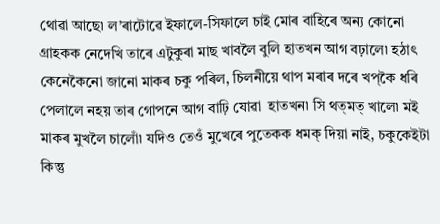থোৱা আছে৷ ল’ৰাটোৱে ইফালে-সিফালে চাই মোৰ বাহিৰে অন্য কোনো গ্ৰাহকক নেদেখি তাৰে এটুকুৰা মাছ খাবলৈ বুলি হাতখন আগ বঢ়ালে৷ হঠাৎ কেনেকৈনো জানো মাকৰ চকু পৰিল, চিলনীয়ে থাপ মৰাৰ দৰে খপ্‌কৈ ধৰি পেলালে নহয় তাৰ গোপনে আগ বাঢ়ি যোৱা  হাতখন৷ সি থত্‌মত্ খালে৷ মই মাকৰ মুখলৈ চালোঁ৷ যদিও তেওঁ মুখেৰে পুতেকক ধমক্ দিয়া নাই, চকুকেইটা কিন্তু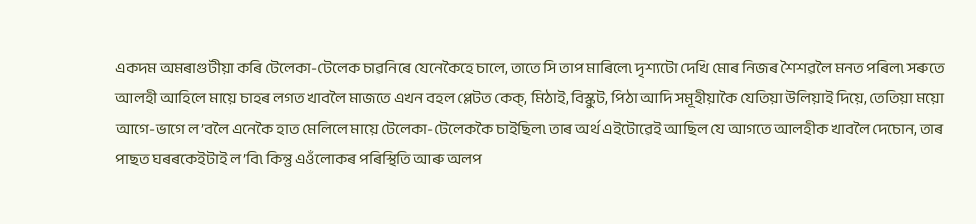একদম অমৰাগুটীয়া কৰি টেলেকা-টেলেক চাৱনিৰে যেনেকৈহে চালে, তাতে সি তাপ মাৰিলে৷ দৃশ্যটো দেখি মোৰ নিজৰ শৈশৱলৈ মনত পৰিল৷ সৰুতে আলহী আহিলে মায়ে চাহৰ লগত খাবলৈ মাজতে এখন বহল প্লেটত কেক্, মিঠাই, বিস্কুট, পিঠা আদি সমূহীয়াকৈ যেতিয়া উলিয়াই দিয়ে, তেতিয়া ময়ো আগে-ভাগে ল’বলৈ এনেকৈ হাত মেলিলে মায়ে টেলেকা-টেলেককৈ চাইছিল৷ তাৰ অৰ্থ এইটোৱেই আছিল যে আগতে আলহীক খাবলৈ দেচোন, তাৰ পাছত ঘৰৰকেইটাই ল’বি৷ কিন্তু এওঁলোকৰ পৰিস্থিতি আৰু অলপ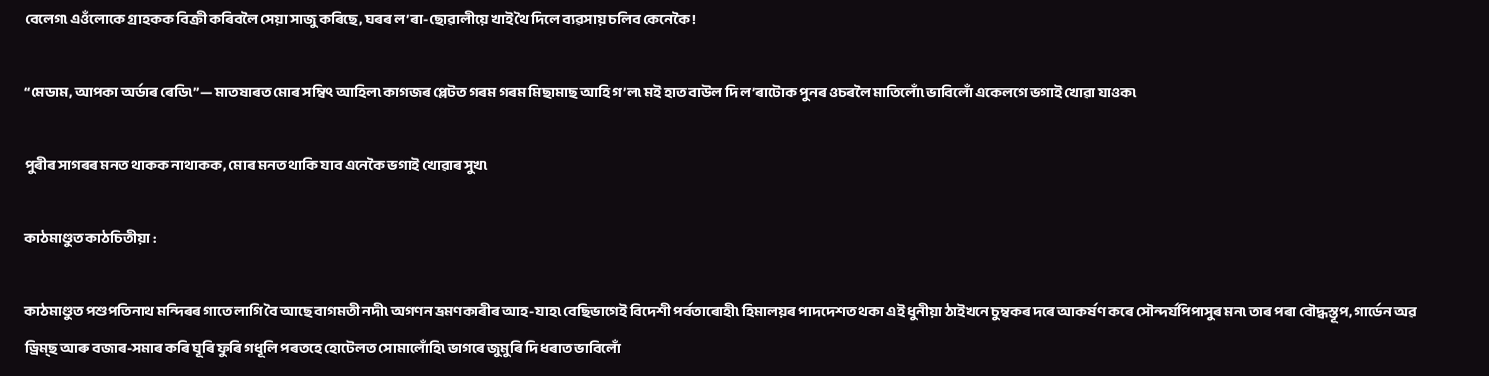বেলেগ৷ এওঁলোকে গ্ৰাহকক বিক্ৰী কৰিবলৈ সেয়া সাজু কৰিছে, ঘৰৰ ল’ৰা-ছোৱালীয়ে খাই থৈ দিলে ব্যৱসায় চলিব কেনেকৈ!

‘‘মেডাম, আপকা অৰ্ডাৰ ৰেডি৷’’— মাতষাৰত মোৰ সম্বিৎ আহিল৷ কাগজৰ প্লেটত গৰম গৰম মিছামাছ আহি গ’ল৷ মই হাত বাউল দি ল’ৰাটোক পুনৰ ওচৰলৈ মাতিলোঁ৷ ভাবিলোঁ একেলগে ভগাই খোৱা যাওক৷

পুৰীৰ সাগৰৰ মনত থাকক নাথাকক, মোৰ মনত থাকি যাব এনেকৈ ভগাই খোৱাৰ সুখ৷

কাঠমাণ্ডুত কাঠচিতীয়া :

কাঠমাণ্ডুত পশুপতিনাথ মন্দিৰৰ গাতে লাগি বৈ আছে বাগমতী নদী৷ অগণন ভ্ৰমণকাৰীৰ আহ-যাহ৷ বেছিভাগেই বিদেশী পৰ্বতাৰোহী৷ হিমালয়ৰ পাদদেশত থকা এই ধুনীয়া ঠাইখনে চুম্বকৰ দৰে আকৰ্ষণ কৰে সৌন্দৰ্যপিপাসুৰ মন৷ তাৰ পৰা বৌদ্ধস্তূপ, গাৰ্ডেন অৱ ড্ৰিম্‌ছ আৰু বজাৰ-সমাৰ কৰি ঘূৰি ফুৰি গধূলি পৰতহে হোটেলত সোমালোঁহি৷ ভাগৰে জুমুৰি দি ধৰাত ভাবিলোঁ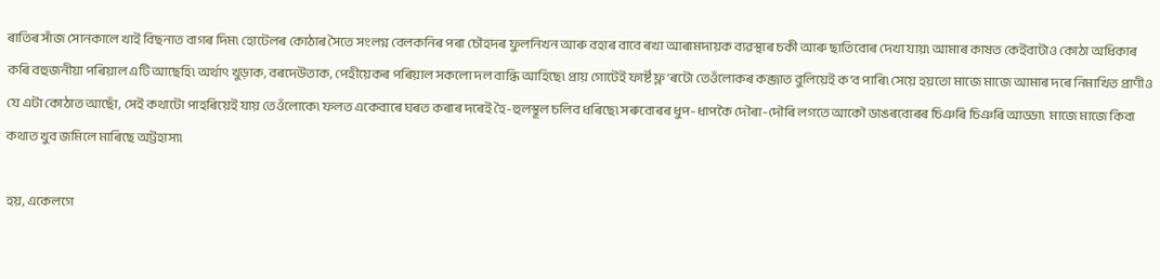ৰাতিৰ সাঁজ সোনকালে খাই বিছনাত বাগৰ দিম৷ হোটেলৰ কোঠাৰ সৈতে সংলগ্ন বেলকনিৰ পৰা চৌহদৰ ফুলনিখন আৰু বহাৰ বাবে ৰখা আৰামদায়ক ব্যৱস্থাৰ চকী আৰু ছাতিবোৰ দেখা যায়৷ আমাৰ কাষত কেইবাটাও কোঠা অধিকাৰ কৰি বহুজনীয়া পৰিয়াল এটি আছেহি৷ অৰ্থাৎ খুড়াক, বৰদেউতাক, পেহীয়েকৰ পৰিয়াল সকলো দল বান্ধি আহিছে৷ প্ৰায় গোটেই ফাৰ্ষ্ট ফ্ল’ৰটো তেওঁলোকৰ কব্জাত বুলিয়েই ক’ব পাৰি৷ সেয়ে হয়তো মাজে মাজে আমাৰ দৰে নিমাখিত প্ৰাণীও যে এটা কোঠাত আছোঁ, সেই কথাটো পাহৰিয়েই যায় তেওঁলোকে৷ ফলত একেবাৰে ঘৰত কৰাৰ দৰেই হৈ-হুলস্থূল চলিব ধৰিছে৷ সৰুবোৰৰ ধুপ-ধাপকৈ দৌৰা-দৌৰি লগতে আকৌ ডাঙৰবোৰৰ চিঞৰি চিঞৰি আড্ডা৷  মাজে মাজে কিবা কথাত খুব জমিলে মাৰিছে অট্টহাস্য৷

হয়, একেলগে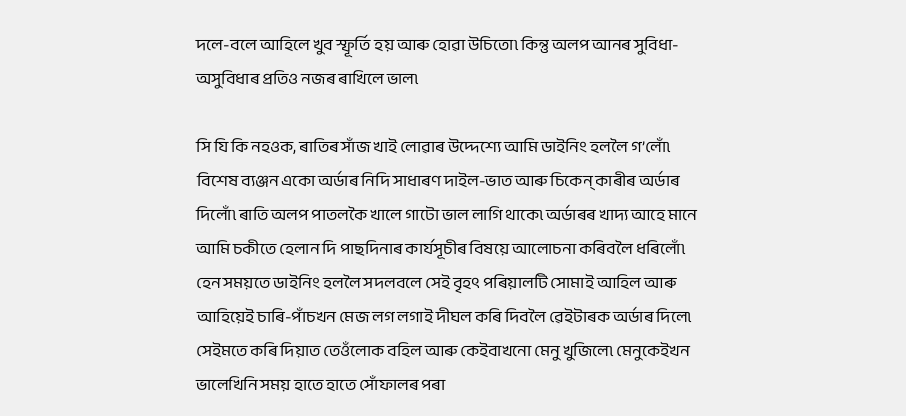দলে-বলে আহিলে খুব স্ফূৰ্তি হয় আৰু হোৱা উচিতো৷ কিন্তু অলপ আনৰ সুবিধা-অসুবিধাৰ প্ৰতিও নজৰ ৰাখিলে ভাল৷

সি যি কি নহওক, ৰাতিৰ সাঁজ খাই লোৱাৰ উদ্দেশ্যে আমি ডাইনিং হললৈ গ’লোঁ৷ বিশেষ ব্যঞ্জন একো অৰ্ডাৰ নিদি সাধাৰণ দাইল-ভাত আৰু চিকেন্ কাৰীৰ অৰ্ডাৰ দিলোঁ৷ ৰাতি অলপ পাতলকৈ খালে গাটো ভাল লাগি থাকে৷ অৰ্ডাৰৰ খাদ্য আহে মানে আমি চকীতে হেলান দি পাছদিনাৰ কাৰ্যসূচীৰ বিষয়ে আলোচনা কৰিবলৈ ধৰিলোঁ৷ হেন সময়তে ডাইনিং হললৈ সদলবলে সেই বৃহৎ পৰিয়ালটি সোমাই আহিল আৰু আহিয়েই চাৰি-পাঁচখন মেজ লগ লগাই দীঘল কৰি দিবলৈ ৱেইটাৰক অৰ্ডাৰ দিলে৷ সেইমতে কৰি দিয়াত তেওঁলোক বহিল আৰু কেইবাখনো মেনু খুজিলে৷ মেনুকেইখন ভালেখিনি সময় হাতে হাতে সোঁফালৰ পৰা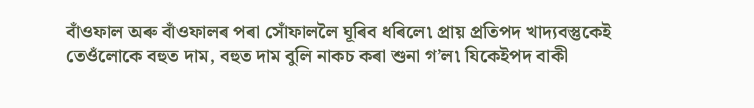বাঁওফাল অৰু বাঁওফালৰ পৰা সোঁফাললৈ ঘূৰিব ধৰিলে৷ প্ৰায় প্ৰতিপদ খাদ্যবস্তুকেই তেওঁলোকে বহুত দাম, বহুত দাম বুলি নাকচ কৰা শুনা গ’ল৷ যিকেইপদ বাকী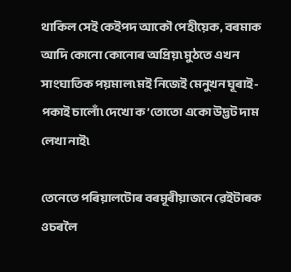থাকিল সেই কেইপদ আকৌ পেহীয়েক, বৰমাক আদি কোনো কোনোৰ অপ্ৰিয়৷ মুঠতে এখন সাংঘাতিক পয়মাল৷ মই নিজেই মেনুখন ঘূৰাই-পকাই চালোঁ৷ দেখো ক’তোতো একো উদ্ভট দাম লেখা নাই৷

তেনেতে পৰিয়ালটোৰ বৰমূৰীয়াজনে ৱেইটাৰক ওচৰলৈ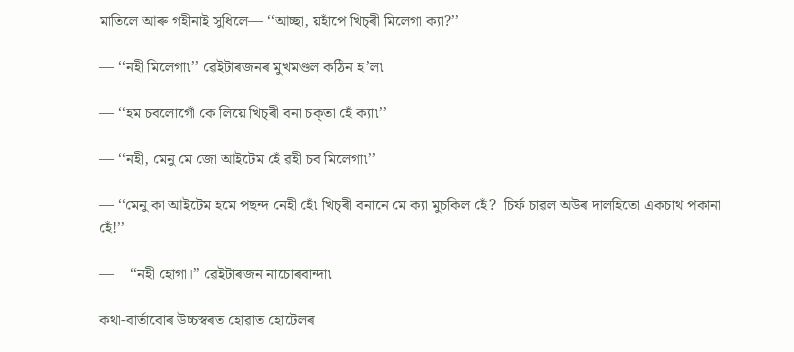মাতিলে আৰু গহীনাই সুধিলে— ‘‘আচ্ছা, য়হাঁপে খিচ্‌ৰী মিলেগা ক্যা?’’

— ‘‘নহী মিলেগা৷’’ ৱেইটাৰজনৰ মুখমণ্ডল কঠিন হ’ল৷

— ‘‘হম চবলোগোঁ কে লিয়ে খিচ্‌ৰী বনা চক্‌তা হেঁ ক্যা৷’’

— ‘‘নহী, মেনু মে জো আইটেম হেঁ ৱহী চব মিলেগা৷’’

— ‘‘মেনু কা আইটেম হমে পছন্দ নেহী হেঁ৷ খিচ্‌ৰী বনানে মে ক্যা মুচকিল হেঁ?  চিৰ্ফ চাৱল অউৰ দালহিতো একচাথ পকানা হেঁ!’’

—    ‘‘নহী হোগা।’’ ৱেইটাৰজন নাচোৰবান্দা৷

কথা-বাৰ্তাবোৰ উচ্চস্বৰত হোৱাত হোটেলৰ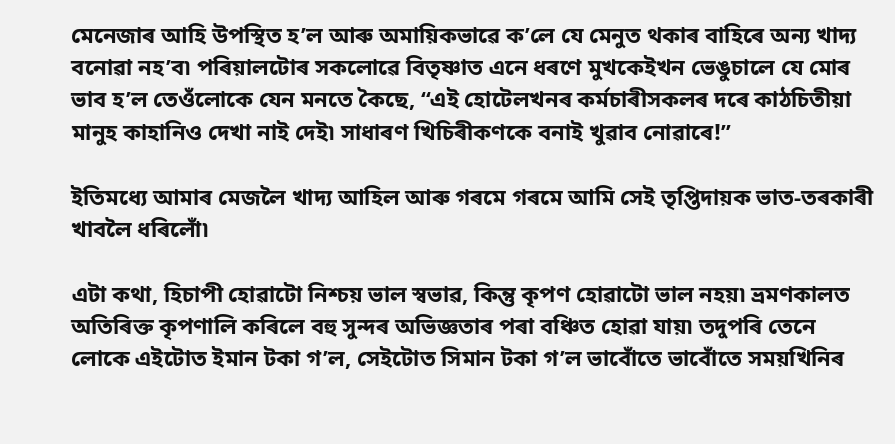মেনেজাৰ আহি উপস্থিত হ’ল আৰু অমায়িকভাৱে ক’লে যে মেনুত থকাৰ বাহিৰে অন্য খাদ্য বনোৱা নহ’ব৷ পৰিয়ালটোৰ সকলোৱে বিতৃষ্ণাত এনে ধৰণে মুখকেইখন ভেঙুচালে যে মোৰ ভাব হ’ল তেওঁলোকে যেন মনতে কৈছে, ‘‘এই হোটেলখনৰ কৰ্মচাৰীসকলৰ দৰে কাঠচিতীয়া মানুহ কাহানিও দেখা নাই দেই৷ সাধাৰণ খিচিৰীকণকে বনাই খুৱাব নোৱাৰে!’’

ইতিমধ্যে আমাৰ মেজলৈ খাদ্য আহিল আৰু গৰমে গৰমে আমি সেই তৃপ্তিদায়ক ভাত-তৰকাৰী খাবলৈ ধৰিলোঁ৷

এটা কথা, হিচাপী হোৱাটো নিশ্চয় ভাল স্বভাৱ, কিন্তু কৃপণ হোৱাটো ভাল নহয়৷ ভ্ৰমণকালত অতিৰিক্ত কৃপণালি কৰিলে বহু সুন্দৰ অভিজ্ঞতাৰ পৰা বঞ্চিত হোৱা যায়৷ তদুপৰি তেনে লোকে এইটোত ইমান টকা গ’ল, সেইটোত সিমান টকা গ’ল ভাবোঁতে ভাবোঁতে সময়খিনিৰ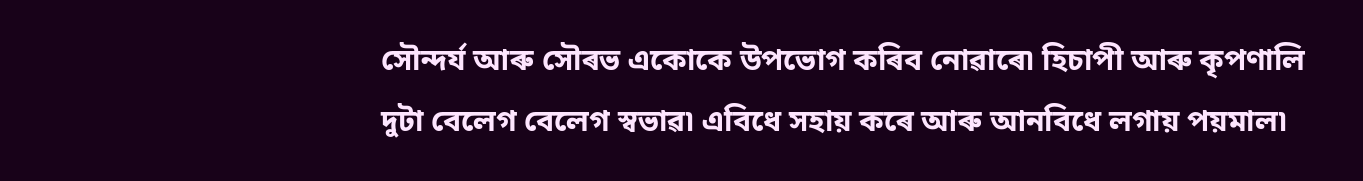সৌন্দৰ্য আৰু সৌৰভ একোকে উপভোগ কৰিব নোৱাৰে৷ হিচাপী আৰু কৃপণালি দুটা বেলেগ বেলেগ স্বভাৱ৷ এবিধে সহায় কৰে আৰু আনবিধে লগায় পয়মাল৷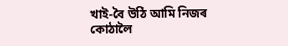খাই-বৈ উঠি আমি নিজৰ কোঠালৈ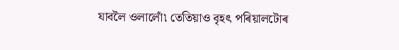যাবলৈ ওলালোঁ৷ তেতিয়াও বৃহৎ পৰিয়ালটোৰ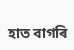হাত বাগৰি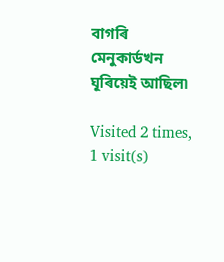বাগৰি মেনুকাৰ্ডখন ঘূৰিয়েই আছিল৷

Visited 2 times, 1 visit(s)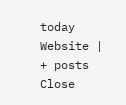today
Website |  + posts
Close